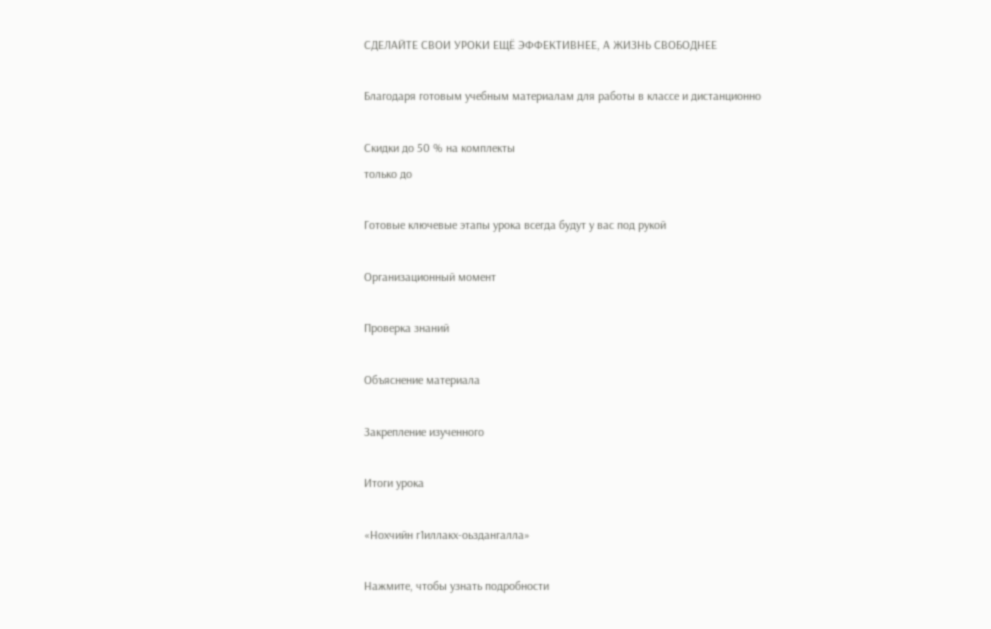СДЕЛАЙТЕ СВОИ УРОКИ ЕЩЁ ЭФФЕКТИВНЕЕ, А ЖИЗНЬ СВОБОДНЕЕ

Благодаря готовым учебным материалам для работы в классе и дистанционно

Скидки до 50 % на комплекты
только до

Готовые ключевые этапы урока всегда будут у вас под рукой

Организационный момент

Проверка знаний

Объяснение материала

Закрепление изученного

Итоги урока

«Нохчийн г1иллакх-оьздангалла»

Нажмите, чтобы узнать подробности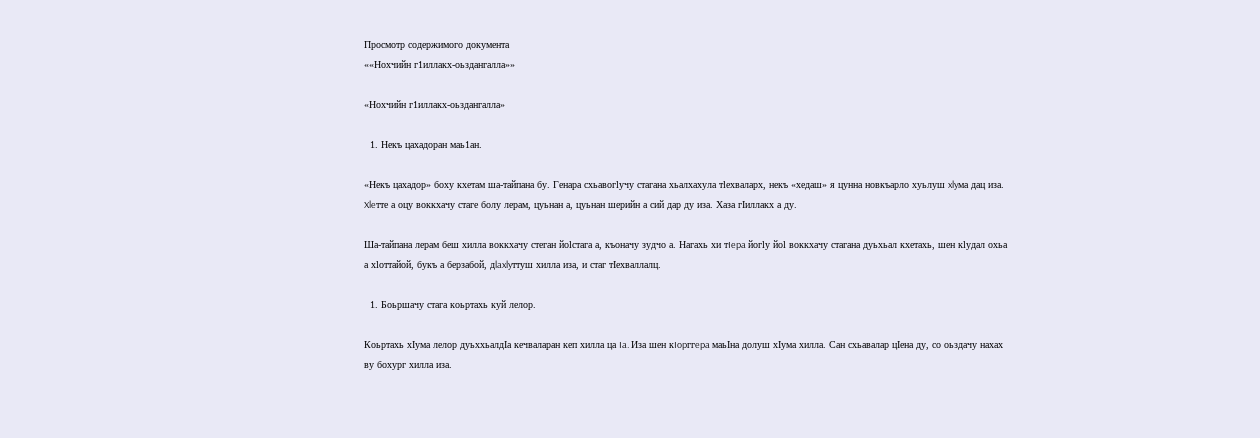Просмотр содержимого документа
««Нохчийн г1иллакх-оьздангалла»»

«Нохчийн г1иллакх-оьздангалла»

  1. Некъ цахадоран маь1ан.

«Некъ цахадор» боху кхетам ша-тайпана бу. Генара схьавогlучу стагана хьалхахула тlехваларх, некъ «хедаш» я цунна новкъарло хуьлуш xlyмa дац иза. Xleттe а оцу воккхачу стаге болу лерам, цуьнан а, цуьнан шерийн а сий дар ду иза. Хаза гIиллакх а ду.

Ша-тайпана лерам беш хилла воккхачу стеган йоlстага а, къоначу зудчо а. Нагахь хи тIepa йогlу йоl воккхачу стагана дуьхьал кхетахь, шен кlудал охьа а хlоттайой, бyкъ а берзабой, дlaxlyттyш хилла иза, и стаг тIехваллалц.

  1. Боьршачу стага коьртахь куй лелор.

Коьртахь xIумa лелор дуьххьалдIа кечваларан кеп хилла ца Ia. Иза шен кIopггepa маьIнa долуш xIумa хилла. Сан схьавалар цIена ду, со оьздачу нахах ву бохург хилла иза.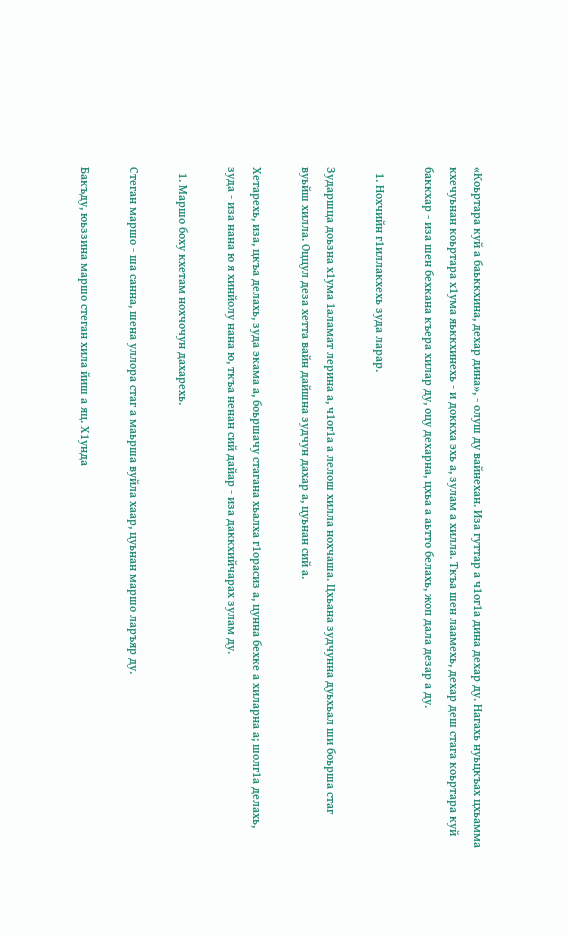«Коьртара куй а баьккхина, дехар дина», - олуш ду вайнехан. Иза гуттар а ч1ог1а дина дехар ду. Нагахь нуьцкъах цхьамма кхечуьнан коьртара х1ума яьккхинехь - и доккха эхь а, зулам а хилла. Ткъа шен лаамехь, дехар деш стага коьртара куй баккхар - иза шен бехкана къера хилар ду, оцу дехарна, цхьа а аьтто белахь, жоп дала дезар а ду.

  1. Нохчийн г1иллакхехь зуда ларар.

Зударшца доьзна х1ума 1аламат лерина а, ч1ог1а а лелош хилла нохчаша. Цхьана зудчунна дуьхьал ши боьрша стаг вуьйш хилла. Оццул деза хетта вайн дайшна зудчун дахар а, цуьнан сий а.

Хетарехь, иза, цкъа делахь, зуда экама а, боьршачу стагана хьалха г1орасиз а, цунна бехке а хиларна а; шолг1а делахь, зуда - иза нана ю я хинйолу нана ю, ткъа ненан сий дайар - иза даккхийчарах зулам ду.

  1. Маршо боху кхетам нохчочун дахарехь.

Стеган маршо - ша санна, шена уллора стаг а маьрша вуйла хаар, цуьнан маршо ларъяр ду.

Бакъду, юьззина маршо стеган хила йиш а яц. Х1унда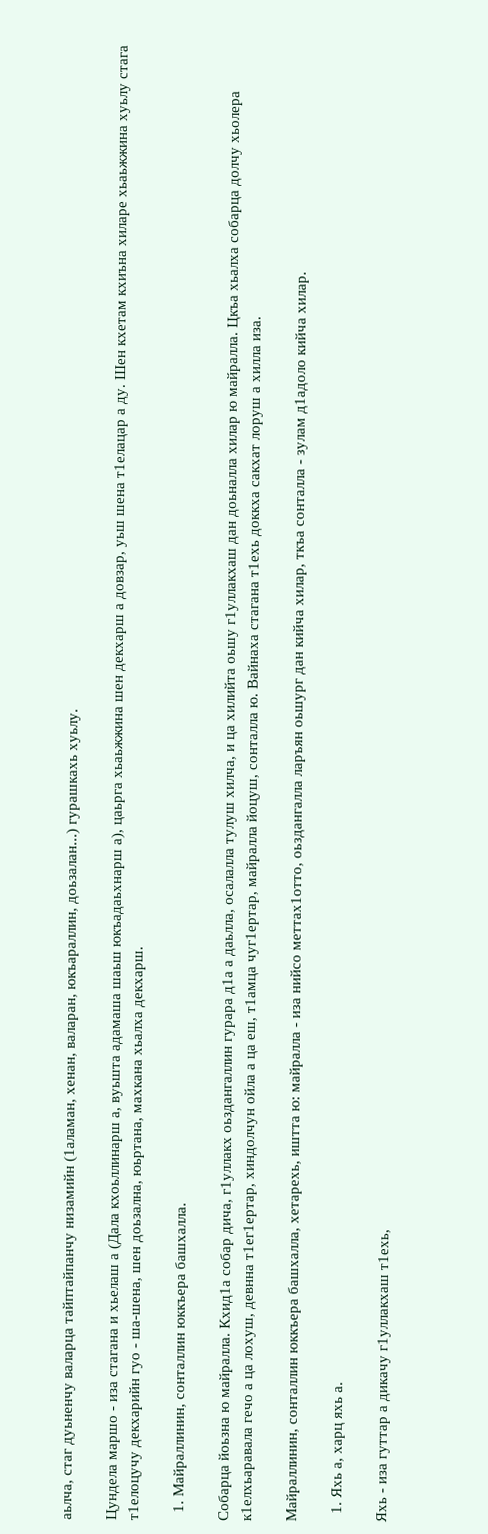аьлча, стаг дуьненчу валарца тайптайпанчу низамийн (1аламан, хенан, валаран, юкъараллин, доьзалан...) гурашкахь хуьлу.

Цундела маршо - иза стагана и хьелаш а (Дала кхоьллинарш а, вуьшта адамаша шаьш юкъадаьхнарш а), цаьрга хьаьжжина шен декхарш а довзар, уьш шена т1елацар а ду. Шен кхетам кхиъна хиларе хьаьжжина хуьлу стага т1елоцучу декхарийн гуо - ша-шена, шен доьзална, юьртана, махкана хьалха декхарш.

  1. Майраллинин, сонталлин юккъера башхалла.

Собарца йоьзна ю майралла. Кхид1а собар дича, г1уллакх оьздангаллин гурара д1а а даьлла, осалалла тулуш хилча, и ца хилийта оьшу г1уллакхаш дан доьналла хилар ю майралла. Цкъа хьалха собарца долчу хьолера к1елхьаравала гечо а ца лохуш, девнна т1ег1ертар, хиндолчун ойла а ца еш, т1амца чуг1ертар, майралла йоцуш, сонталла ю. Вайнаха стагана т1ехь доккха сакхат лоруш а хилла иза.

Майраллинин, сонталлин юккъера башхалла, хетарехь, иштта ю: майралла - иза нийсо меттах1отто, оьздангалла ларъян оьшург дан кийча хилар, ткъа сонталла - зулам д1адоло кийча хилар.

  1. Яхь а, харц яхь а.

Яхь - иза гуттар а дикачу г1уллакхаш т1ехь,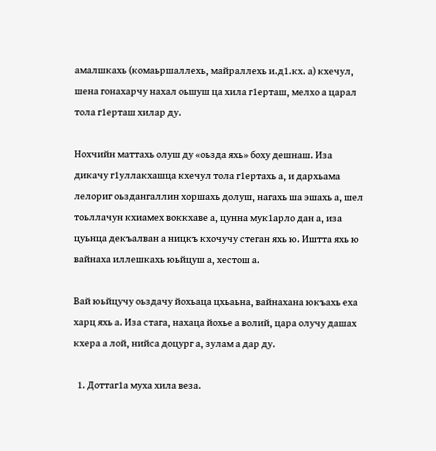амалшкахь (комаьршаллехь, майраллехь и.д1.кх. а) кхечул, шена гонахарчу нахал оьшуш ца хила г1ерташ, мелхо а царал тола г1ерташ хилар ду.

Нохчийн маттахь олуш ду «оьзда яхь» боху дешнаш. Иза дикачу г1уллакхашца кхечул тола г1ертахь а, и дархьама лелориг оьздангаллин хоршахь долуш, нагахь ша эшахь а, шел тоьллачун кхиамех воккхаве а, цунна мук1арло дан а, иза цуьнца декъалван а ницкъ кхочучу стеган яхь ю. Иштта яхь ю вайнаха иллешкахь юьйцуш а, хестош а.

Вай юьйцучу оьздачу йохьаца цхьаьна, вайнахана юкъахь еха харц яхь а. Иза стага, нахаца йохье а волий, цара олучу дашах кхера а лой, нийса доцург а, зулам а дар ду.

  1. Доттаг1а муха хила веза.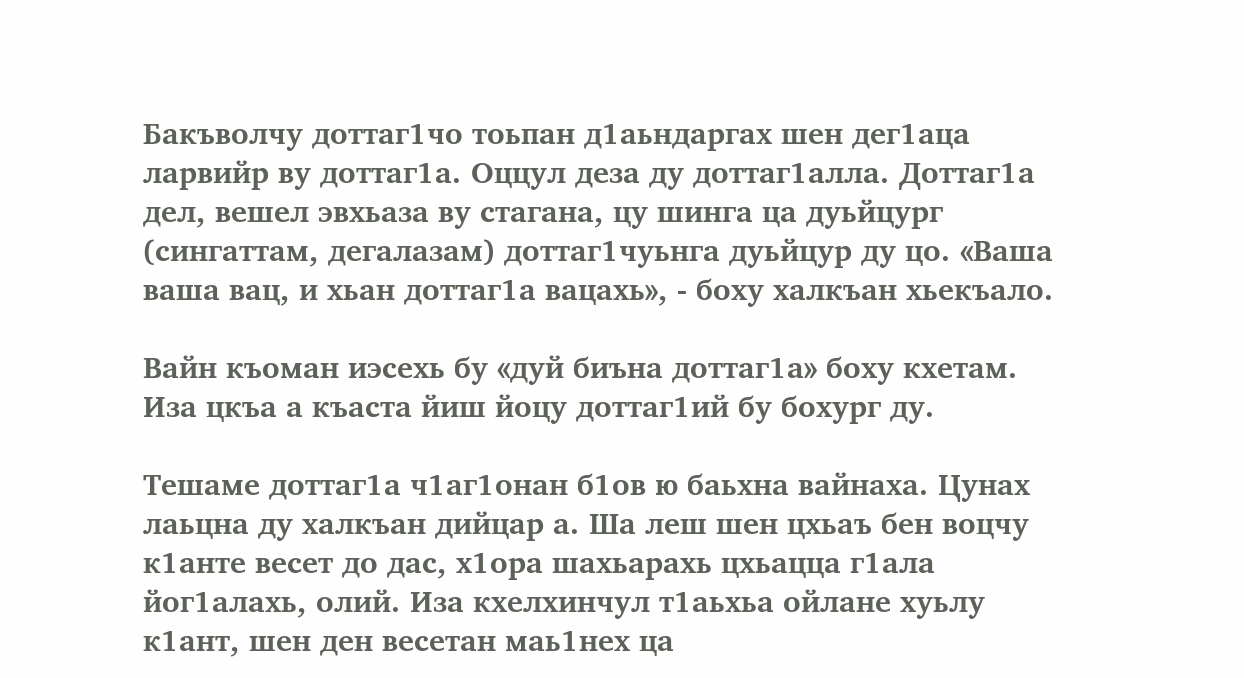Бакъволчу доттаг1чо тоьпан д1аьндаргах шен дег1аца ларвийр ву доттаг1а. Оццул деза ду доттаг1алла. Доттаг1а дел, вешел эвхьаза ву стагана, цу шинга ца дуьйцург (сингаттам, дегалазам) доттаг1чуьнга дуьйцур ду цо. «Ваша ваша вац, и хьан доттаг1а вацахь», - боху халкъан хьекъало.

Вайн къоман иэсехь бу «дуй биъна доттаг1а» боху кхетам. Иза цкъа а къаста йиш йоцу доттаг1ий бу бохург ду.

Тешаме доттаг1а ч1аг1онан б1ов ю баьхна вайнаха. Цунах лаьцна ду халкъан дийцар а. Ша леш шен цхьаъ бен воцчу к1анте весет до дас, х1ора шахьарахь цхьацца г1ала йог1алахь, олий. Иза кхелхинчул т1аьхьа ойлане хуьлу к1ант, шен ден весетан маь1нех ца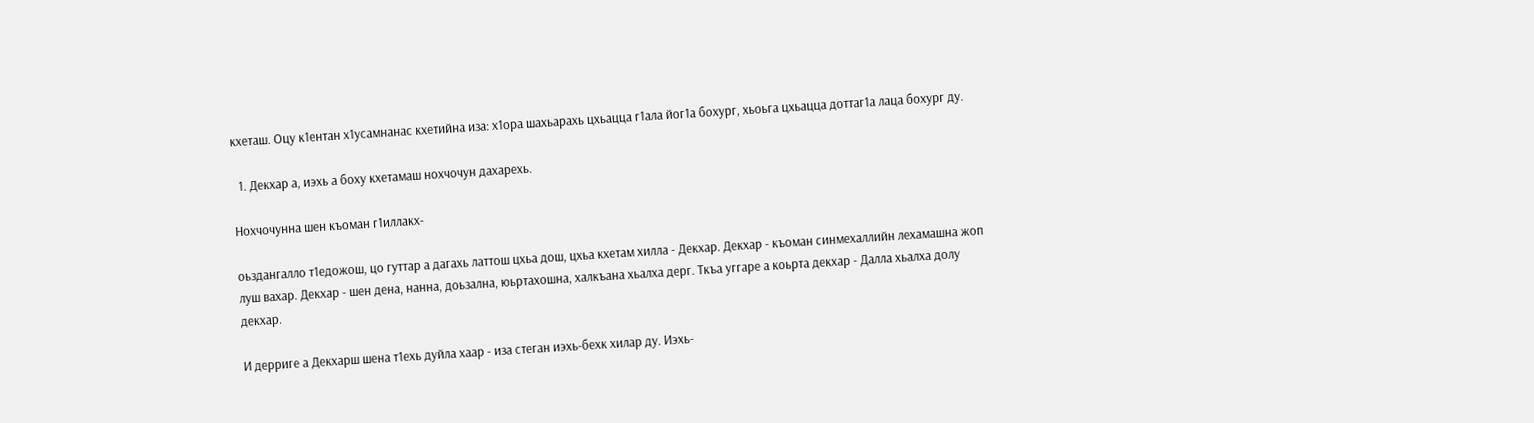кхеташ. Оцу к1ентан х1усамнанас кхетийна иза: х1ора шахьарахь цхьацца г1ала йог1а бохург, хьоьга цхьацца доттаг1а лаца бохург ду.

  1. Декхар а, иэхь а боху кхетамаш нохчочун дахарехь.

Нохчочунна шен къоман г1иллакх-

оьздангалло т1едожош, цо гуттар а дагахь латтош цхьа дош, цхьа кхетам хилла - Декхар. Декхар - къоман синмехаллийн лехамашна жоп луш вахар. Декхар - шен дена, нанна, доьзална, юьртахошна, халкъана хьалха дерг. Ткъа уггаре а коьрта декхар - Далла хьалха долу декхар.

И дерриге а Декхарш шена т1ехь дуйла хаар - иза стеган иэхь-бехк хилар ду. Иэхь-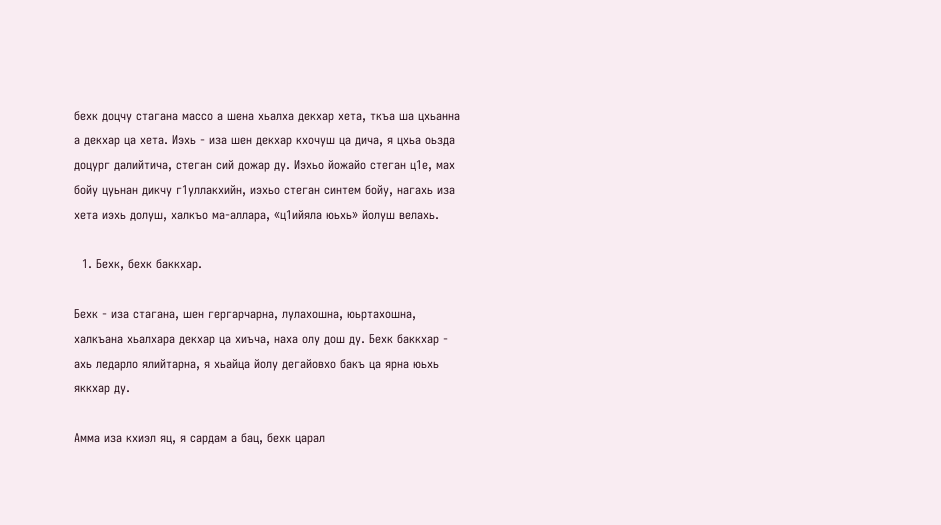бехк доцчу стагана массо а шена хьалха декхар хета, ткъа ша цхьанна а декхар ца хета. Иэхь - иза шен декхар кхочуш ца дича, я цхьа оьзда доцург далийтича, стеган сий дожар ду. Иэхьо йожайо стеган ц1е, мах бойу цуьнан дикчу г1уллакхийн, иэхьо стеган синтем бойу, нагахь иза хета иэхь долуш, халкъо ма-аллара, «ц1ийяла юьхь» йолуш велахь.

  1. Бехк, бехк баккхар.

Бехк - иза стагана, шен гергарчарна, лулахошна, юьртахошна, халкъана хьалхара декхар ца хиъча, наха олу дош ду. Бехк баккхар - ахь ледарло ялийтарна, я хьайца йолу дегайовхо бакъ ца ярна юьхь яккхар ду.

Амма иза кхиэл яц, я сардам а бац, бехк царал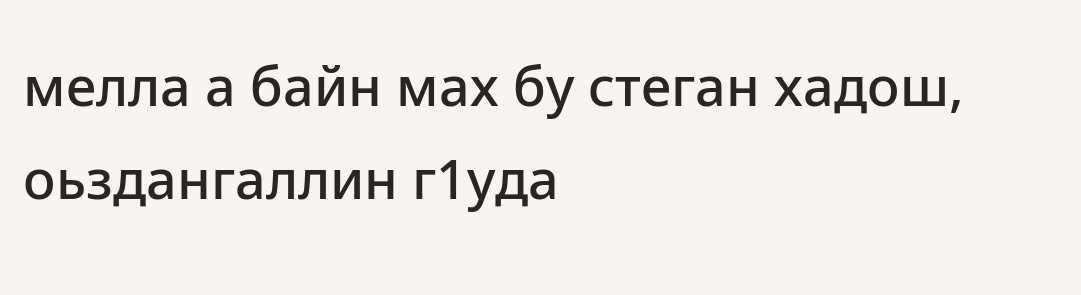мелла а байн мах бу стеган хадош, оьздангаллин г1уда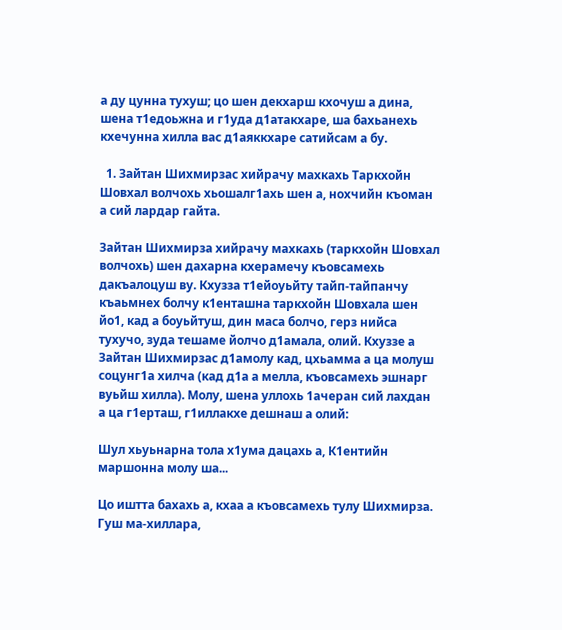а ду цунна тухуш; цо шен декхарш кхочуш а дина, шена т1едоьжна и г1уда д1атакхаре, ша бахьанехь кхечунна хилла вас д1аяккхаре сатийсам а бу.

  1. Зайтан Шихмирзас хийрачу махкахь Таркхойн Шовхал волчохь хьошалг1ахь шен а, нохчийн къоман а сий лардар гайта.

Зайтан Шихмирза хийрачу махкахь (таркхойн Шовхал волчохь) шен дахарна кхерамечу къовсамехь дакъалоцуш ву. Кхузза т1ейоуьйту тайп-тайпанчу къаьмнех болчу к1енташна таркхойн Шовхала шен йо1, кад а боуьйтуш, дин маса болчо, герз нийса тухучо, зуда тешаме йолчо д1амала, олий. Кхуззе а Зайтан Шихмирзас д1амолу кад, цхьамма а ца молуш соцунг1а хилча (кад д1а а мелла, къовсамехь эшнарг вуьйш хилла). Молу, шена уллохь 1ачеран сий лахдан а ца г1ерташ, г1иллакхе дешнаш а олий:

Шул хьуьнарна тола х1ума дацахь а, К1ентийн маршонна молу ша...

Цо иштта бахахь а, кхаа а къовсамехь тулу Шихмирза. Гуш ма-хиллара,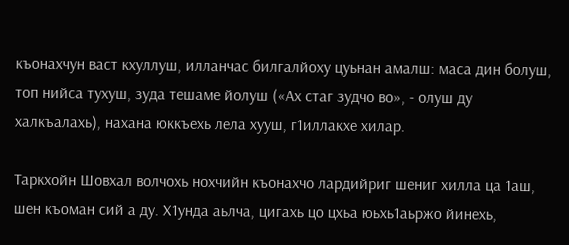къонахчун васт кхуллуш, илланчас билгалйоху цуьнан амалш: маса дин болуш, топ нийса тухуш, зуда тешаме йолуш («Ах стаг зудчо во», - олуш ду халкъалахь), нахана юккъехь лела хууш, г1иллакхе хилар.

Таркхойн Шовхал волчохь нохчийн къонахчо лардийриг шениг хилла ца 1аш, шен къоман сий а ду. Х1унда аьлча, цигахь цо цхьа юьхь1аьржо йинехь,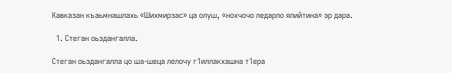Кавказан къаьмнашлахь «Шихмирзас» ца олуш, «нохчочо ледарло ялийтина» эр дара.

  1. Стеган оьздангалла.

Стеган оьздангалла цо ша-шеца лелочу г1иллакхашна т1ера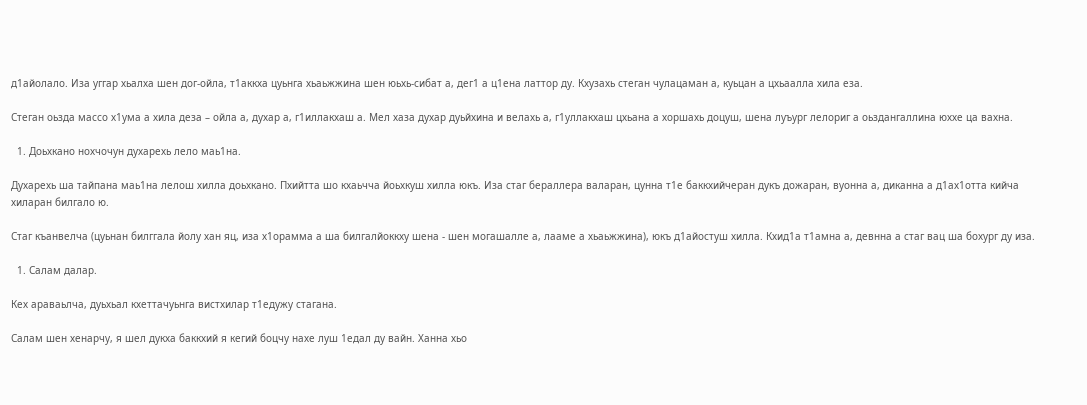д1айолало. Иза уггар хьалха шен дог-ойла, т1аккха цуьнга хьаьжжина шен юьхь-сибат а, дег1 а ц1ена латтор ду. Кхузахь стеган чулацаман а, куьцан а цхьаалла хила еза.

Стеган оьзда массо х1ума а хила деза – ойла а, духар а, г1иллакхаш а. Мел хаза духар дуьйхина и велахь а, г1уллакхаш цхьана а хоршахь доцуш, шена луъург лелориг а оьздангаллина юххе ца вахна.

  1. Доьхкано нохчочун духарехь лело маь1на.

Духарехь ша тайпана маь1на лелош хилла доьхкано. Пхийтта шо кхаьчча йоьхкуш хилла юкъ. Иза стаг бераллера валаран, цунна т1е баккхийчеран дукъ дожаран, вуонна а, диканна а д1ах1отта кийча хиларан билгало ю.

Стаг къанвелча (цуьнан билггала йолу хан яц, иза х1орамма а ша билгалйоккху шена - шен могашалле а, лааме а хьаьжжина), юкъ д1айостуш хилла. Кхид1а т1амна а, девнна а стаг вац ша бохург ду иза.

  1. Салам далар.

Кех араваьлча, дуьхьал кхеттачуьнга вистхилар т1едужу стагана.

Салам шен хенарчу, я шел дукха баккхий я кегий боцчу нахе луш 1едал ду вайн. Ханна хьо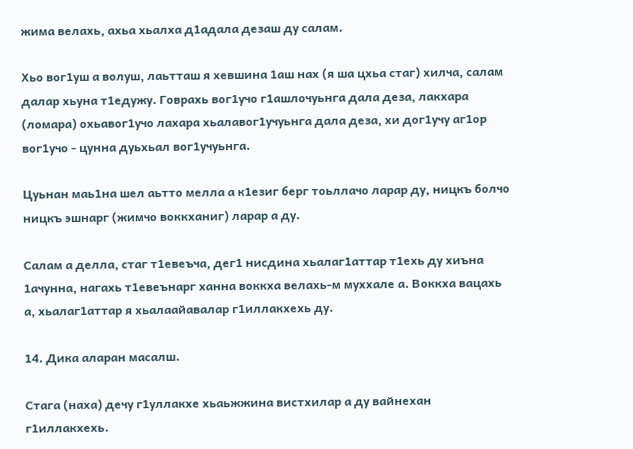жима велахь, ахьа хьалха д1адала дезаш ду салам.

Хьо вог1уш а волуш, лаьтташ я хевшина 1аш нах (я ша цхьа стаг) хилча, салам далар хьуна т1едужу. Говрахь вог1учо г1ашлочуьнга дала деза, лакхара (ломара) охьавог1учо лахара хьалавог1учуьнга дала деза, хи дог1учу аг1ор вог1учо - цунна дуьхьал вог1учуьнга.

Цуьнан маь1на шел аьтто мелла а к1езиг берг тоьллачо ларар ду, ницкъ болчо ницкъ эшнарг (жимчо воккханиг) ларар а ду.

Салам а делла, стаг т1евеъча, дег1 нисдина хьалаг1аттар т1ехь ду хиъна 1ачунна, нагахь т1евеънарг ханна воккха велахь-м муххале а. Воккха вацахь а, хьалаг1аттар я хьалаайавалар г1иллакхехь ду.

14. Дика аларан масалш.

Стага (наха) дечу г1уллакхе хьаьжжина вистхилар а ду вайнехан г1иллакхехь.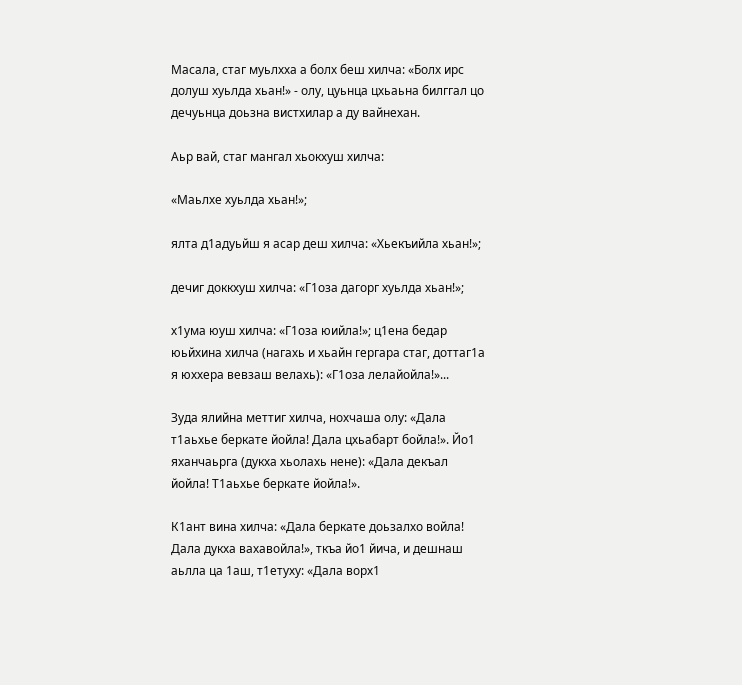Масала, стаг муьлхха а болх беш хилча: «Болх ирс долуш хуьлда хьан!» - олу, цуьнца цхьаьна билггал цо дечуьнца доьзна вистхилар а ду вайнехан.

Аьр вай, стаг мангал хьокхуш хилча:

«Маьлхе хуьлда хьан!»;

ялта д1адуьйш я асар деш хилча: «Хьекъийла хьан!»;

дечиг доккхуш хилча: «Г1оза дагорг хуьлда хьан!»;

х1ума юуш хилча: «Г1оза юийла!»; ц1ена бедар юьйхина хилча (нагахь и хьайн гергара стаг, доттаг1а я юххера вевзаш велахь): «Г1оза лелайойла!»...

Зуда ялийна меттиг хилча, нохчаша олу: «Дала т1аьхье беркате йойла! Дала цхьабарт бойла!». Йо1 яханчаьрга (дукха хьолахь нене): «Дала декъал йойла! Т1аьхье беркате йойла!».

К1ант вина хилча: «Дала беркате доьзалхо войла! Дала дукха вахавойла!», ткъа йо1 йича, и дешнаш аьлла ца 1аш, т1етуху: «Дала ворх1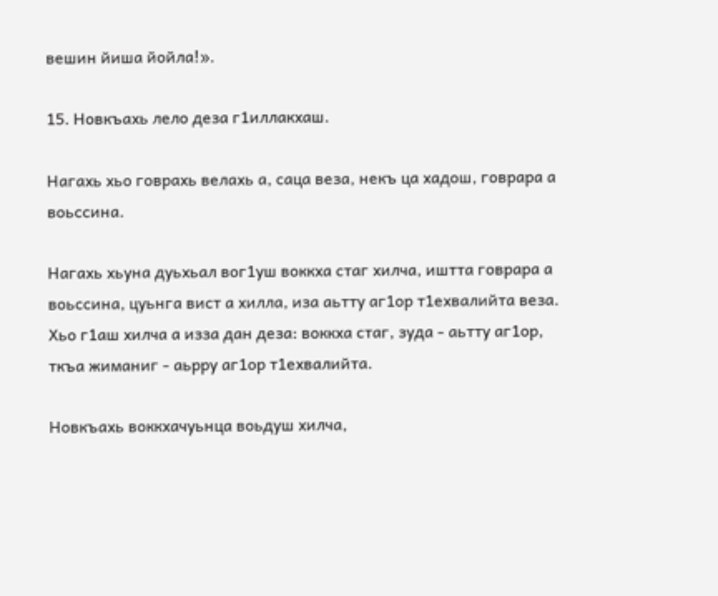вешин йиша йойла!».

15. Новкъахь лело деза г1иллакхаш.

Нагахь хьо говрахь велахь а, саца веза, некъ ца хадош, говрара а воьссина.

Нагахь хьуна дуьхьал вог1уш воккха стаг хилча, иштта говрара а воьссина, цуьнга вист а хилла, иза аьтту аг1ор т1ехвалийта веза. Хьо г1аш хилча а изза дан деза: воккха стаг, зуда - аьтту аг1ор, ткъа жиманиг - аьрру аг1ор т1ехвалийта.

Новкъахь воккхачуьнца воьдуш хилча,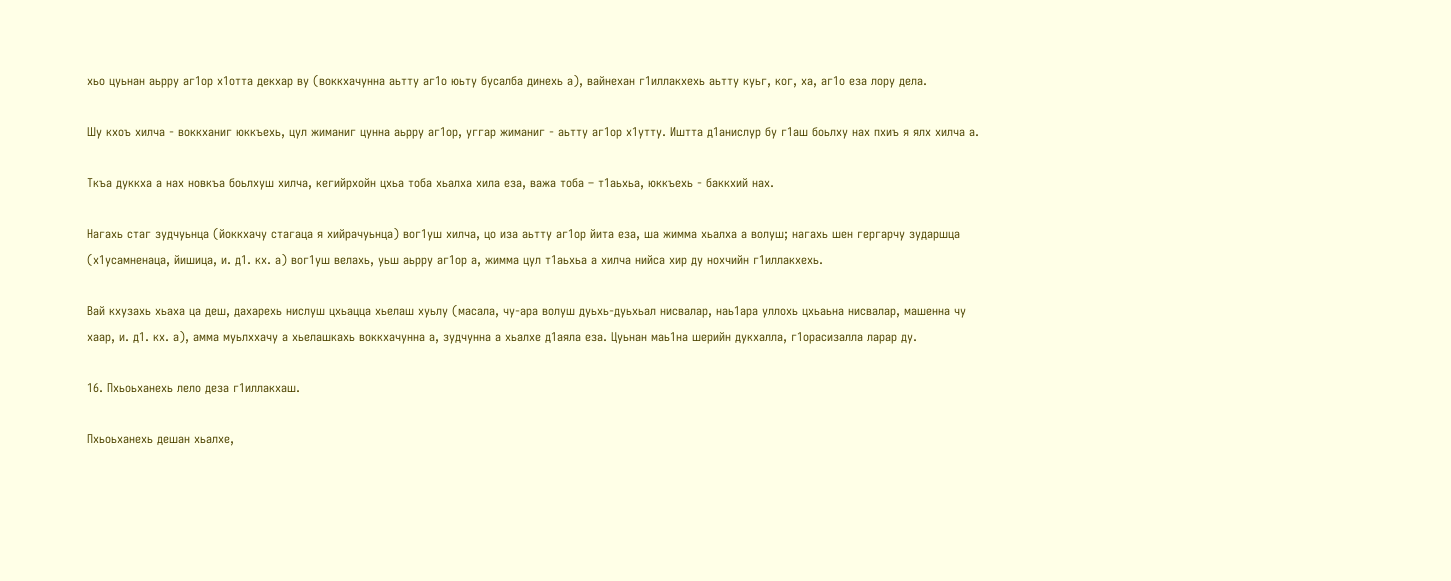хьо цуьнан аьрру аг1ор х1отта декхар ву (воккхачунна аьтту аг1о юьту бусалба динехь а), вайнехан г1иллакхехь аьтту куьг, ког, ха, аг1о еза лору дела.

Шу кхоъ хилча - воккханиг юккъехь, цул жиманиг цунна аьрру аг1ор, уггар жиманиг - аьтту аг1ор х1утту. Иштта д1анислур бу г1аш боьлху нах пхиъ я ялх хилча а.

Ткъа дуккха а нах новкъа боьлхуш хилча, кегийрхойн цхьа тоба хьалха хила еза, важа тоба – т1аьхьа, юккъехь - баккхий нах.

Нагахь стаг зудчуьнца (йоккхачу стагаца я хийрачуьнца) вог1уш хилча, цо иза аьтту аг1ор йита еза, ша жимма хьалха а волуш; нагахь шен гергарчу зударшца (х1усамненаца, йишица, и. д1. кх. а) вог1уш велахь, уьш аьрру аг1ор а, жимма цул т1аьхьа а хилча нийса хир ду нохчийн г1иллакхехь.

Вай кхузахь хьаха ца деш, дахарехь нислуш цхьацца хьелаш хуьлу (масала, чу-ара волуш дуьхь-дуьхьал нисвалар, наь1ара уллохь цхьаьна нисвалар, машенна чу хаар, и. д1. кх. а), амма муьлххачу а хьелашкахь воккхачунна а, зудчунна а хьалхе д1аяла еза. Цуьнан маь1на шерийн дукхалла, г1орасизалла ларар ду.

16. Пхьоьханехь лело деза г1иллакхаш.

Пхьоьханехь дешан хьалхе,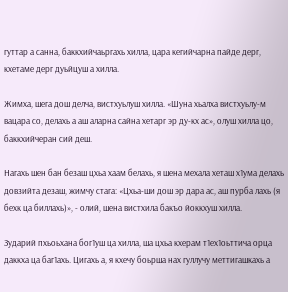гуттар а санна, баккхийчаьргахь хилла, цара кегийчарна пайде дерг, кхетаме дерг дуьйцуш а хилла.

Жимха, шега дош делча, вистхуьлуш хилла. «Шуна хьалха вистхуьлу-м вацара со, делахь а аш аларна сайна хетарг эр ду-кх ас», олуш хилла цо, баккхийчеран сий деш.

Нагахь шен бан безаш цхьа хаам белахь, я шена мехала хеташ х1ума делахь довзийта дезаш, жимчу стага: «Цхьа-ши дош эр дара ас, аш пурба лахь (я бехк ца биллахь)», - олий, шена вистхила бакъо йоккхуш хилла.

Зударий пхьоьхана бог1уш ца хилла, ша цхьа кхерам т1ех1оьттича орца даккха ца баг1ахь. Цигахь а, я кхечу боьрша нах гуллучу меттигашкахь а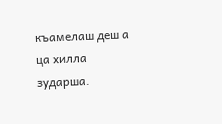къамелаш деш а ца хилла зударша.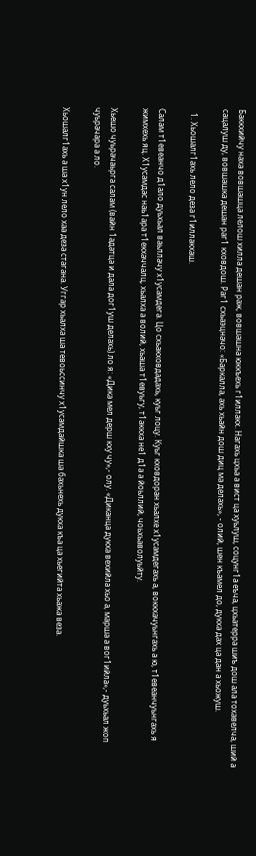Баккхийчу наха вовшашца лелош хилла дешан раж, вовшашна юккъехь г1иллакх. Нагахь цхьа а вист ца хуьлуш, соцунг1а еъча, цхьатерра шиъ дош ала тохавелча, ший а сацалуш ду, вовшашка дешан раг1 кховдош. Раг1 схьаэцначо: «Баркалла, ахь хьайн дош диц ма делахь», - олий, шен къамел до, дукха дах ца дан а хьожуш.

  1. Хьошалг1ахь лело деза г1иллакхаш.

Салам т1евеанчо д1ало дуьхьал ваьллачу х1усамдега. Цо схьакховдадахь, куьг лоцу. Куьг кховдоран хьалхе х1усамдегахь а, воккхачуьнгахь а ю, т1евеанчуьнгахь я жимхехь яц. Х1усамдас наь1ара т1екхаччалц, хьалха а волий, хьаша т1евуьгу, т1аккха не1 д1а а йоьллий, чоьхьаволуьйту.

Хьешо чуьрачаьрга салам (вайн 1адатца и дала дог1уш делахь) ло я: «Дика мел дерш кху чу»,- олу. «Диканца дукха вехийла хьо а, марша а вог1ийла»,- дуьхьал жоп чуьрачара а ло.

Хьошалг1ахь а ша х1ун лело хаа деза стагана. Уггар хьалха ша тевоьссинчу х1усамдайшка ша бахьнехь дукха къа ца хьегийта хьажа веза.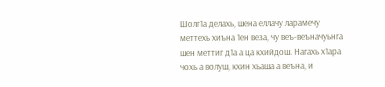Шолг1а делахь, шена еллачу ларамечу меттехь хиъна 1ен веза, чу веъ-веъначуьнга шен меттиг д1а а ца кхийдош. Нагахь х1ара чохь а волуш, кхин хьаша а веъна, и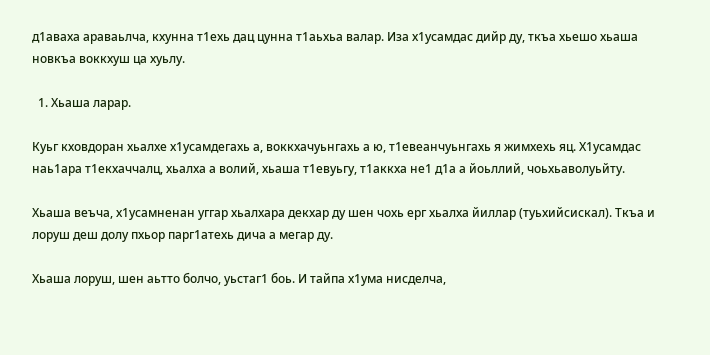д1аваха араваьлча, кхунна т1ехь дац цунна т1аьхьа валар. Иза х1усамдас дийр ду, ткъа хьешо хьаша новкъа воккхуш ца хуьлу.

  1. Хьаша ларар.

Куьг кховдоран хьалхе х1усамдегахь а, воккхачуьнгахь а ю, т1евеанчуьнгахь я жимхехь яц. Х1усамдас наь1ара т1екхаччалц, хьалха а волий, хьаша т1евуьгу, т1аккха не1 д1а а йоьллий, чоьхьаволуьйту.

Хьаша веъча, х1усамненан уггар хьалхара декхар ду шен чохь ерг хьалха йиллар (туьхийсискал). Ткъа и лоруш деш долу пхьор парг1атехь дича а мегар ду.

Хьаша лоруш, шен аьтто болчо, уьстаг1 боь. И тайпа х1ума нисделча,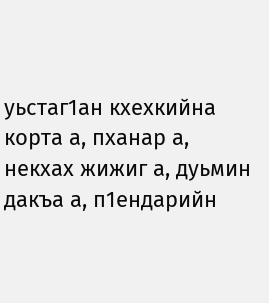уьстаг1ан кхехкийна корта а, пханар а, некхах жижиг а, дуьмин дакъа а, п1ендарийн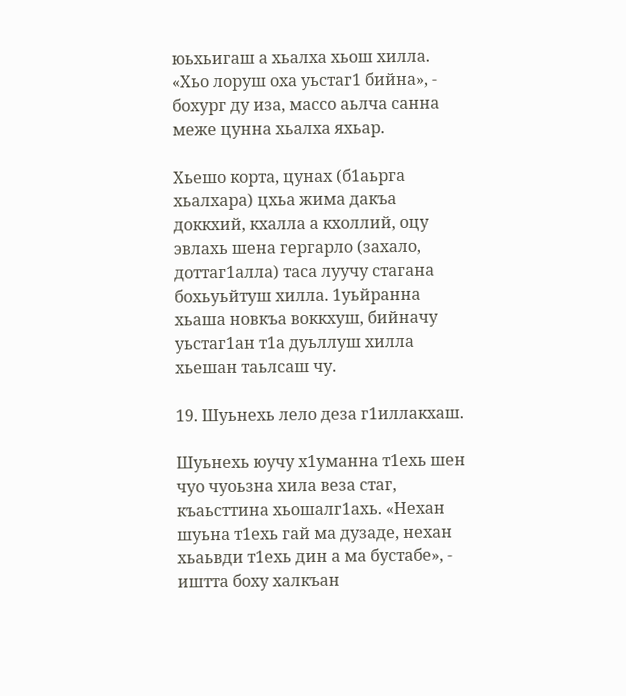юьхьигаш а хьалха хьош хилла. «Хьо лоруш оха уьстаг1 бийна», - бохург ду иза, массо аьлча санна меже цунна хьалха яхьар.

Хьешо корта, цунах (б1аьрга хьалхара) цхьа жима дакъа доккхий, кхалла а кхоллий, оцу эвлахь шена гергарло (захало, доттаг1алла) таса луучу стагана бохьуьйтуш хилла. 1уьйранна хьаша новкъа воккхуш, бийначу уьстаг1ан т1а дуьллуш хилла хьешан таьлсаш чу.

19. Шуьнехь лело деза г1иллакхаш.

Шуьнехь юучу х1уманна т1ехь шен чуо чуоьзна хила веза стаг, къаьсттина хьошалг1ахь. «Нехан шуьна т1ехь гай ма дузаде, нехан хьаьвди т1ехь дин а ма бустабе», - иштта боху халкъан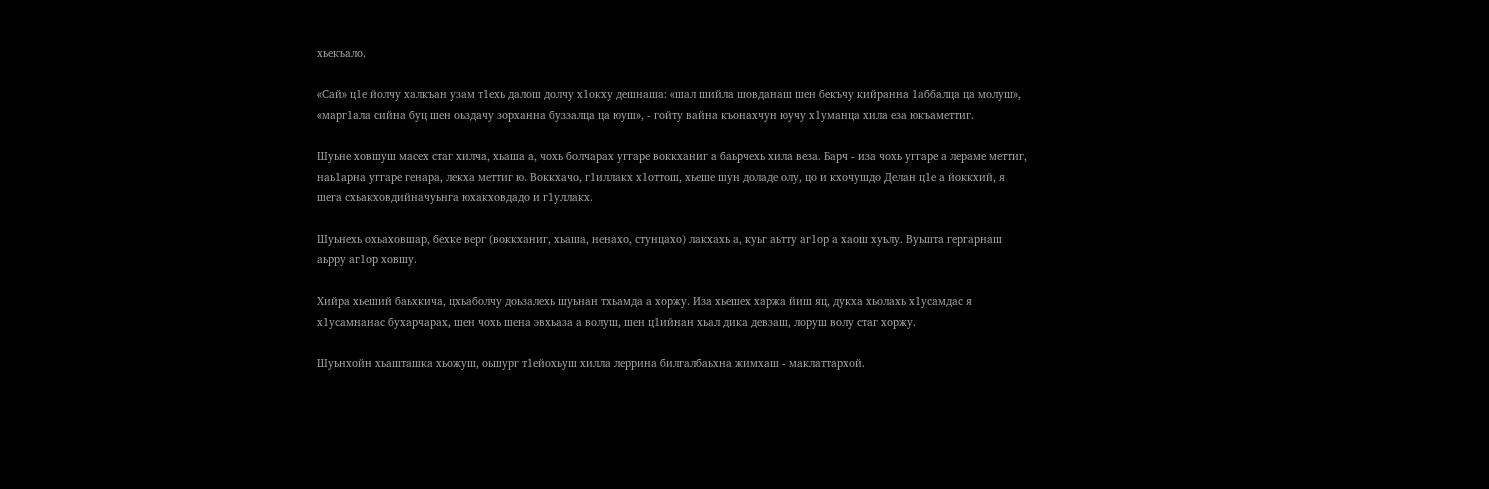хьекъало.

«Сай» ц1е йолчу халкъан узам т1ехь далош долчу х1окху дешнаша: «шал шийла шовданаш шен бекъчу кийранна 1аббалца ца молуш», «марг1ала сийна буц шен оьздачу зорханна буззалца ца юуш», - гойту вайна къонахчун юучу х1уманца хила еза юкъаметтиг.

Шуьне ховшуш масех стаг хилча, хьаша а, чохь болчарах уггаре воккханиг а баьрчехь хила веза. Барч - иза чохь уггаре а лераме меттиг, наь1арна уггаре генара, лекха меттиг ю. Воккхачо, г1иллакх х1оттош, хьеше шун доладе олу, цо и кхочушдо Делан ц1е а йоккхий, я шега схьакховдийначуьнга юхакховдадо и г1уллакх.

Шуьнехь охьаховшар, бехке верг (воккханиг, хьаша, ненахо, стунцахо) лакхахь а, куьг аьтту аг1ор а хаош хуьлу. Вуьшта гергарнаш аьрру аг1ор ховшу.

Хийра хьеший баьхкича, цхьаболчу доьзалехь шуьнан тхьамда а хоржу. Иза хьешех харжа йиш яц, дукха хьолахь х1усамдас я х1усамнанас бухарчарах, шен чохь шена эвхьаза а волуш, шен ц1ийнан хьал дика девзаш, лоруш волу стаг хоржу.

Шуьнхойн хьашташка хьожуш, оьшург т1ейохьуш хилла леррина билгалбаьхна жимхаш - маклаттархой.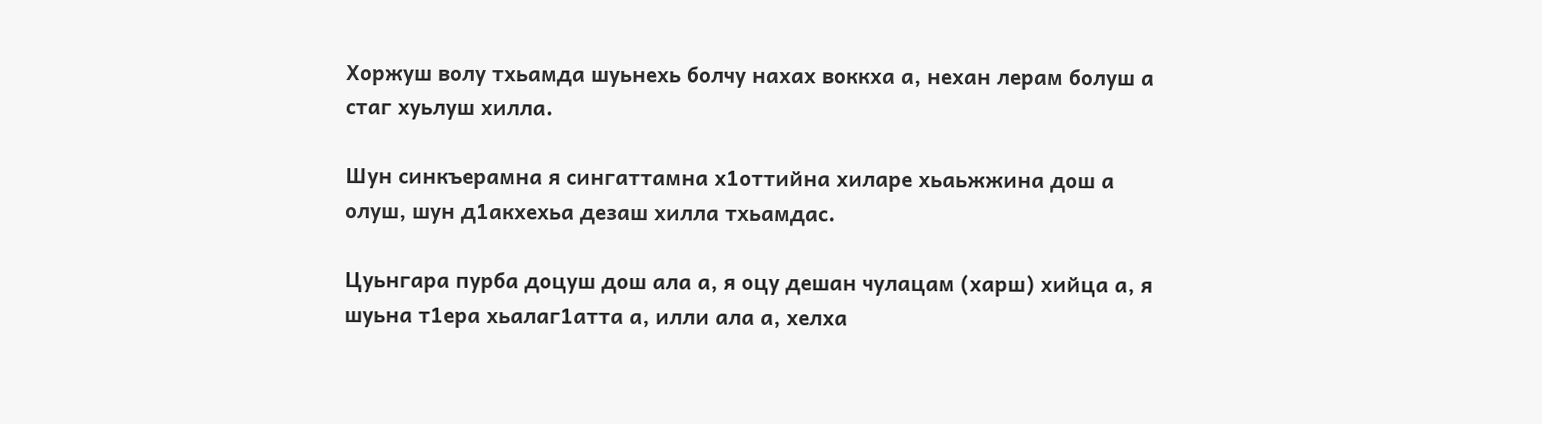Хоржуш волу тхьамда шуьнехь болчу нахах воккха а, нехан лерам болуш а стаг хуьлуш хилла.

Шун синкъерамна я сингаттамна х1оттийна хиларе хьаьжжина дош а олуш, шун д1акхехьа дезаш хилла тхьамдас.

Цуьнгара пурба доцуш дош ала а, я оцу дешан чулацам (харш) хийца а, я шуьна т1ера хьалаг1атта а, илли ала а, хелха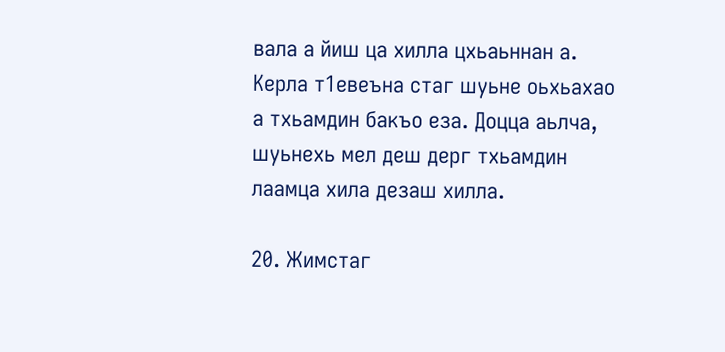вала а йиш ца хилла цхьаьннан а. Керла т1евеъна стаг шуьне оьхьахао а тхьамдин бакъо еза. Доцца аьлча, шуьнехь мел деш дерг тхьамдин лаамца хила дезаш хилла.

20. Жимстаг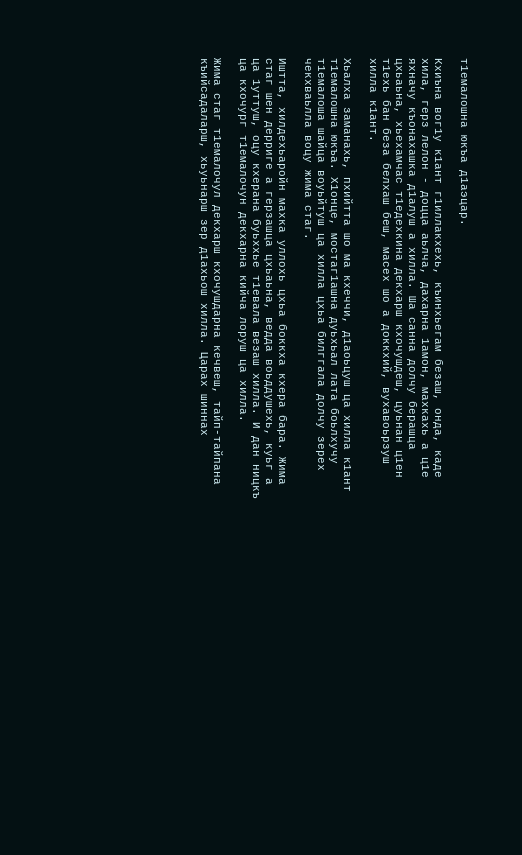т1емалошна юкъа д1аэцар.

Кхиъна вог1у к1ант г1иллакхехь, къинхьегам безаш, онда, каде хила, герз лелон - доцца аьлча, дахарна 1амон, махкахь а ц1е яхначу къонахашка д1алуш а хилла. Ша санна долчу берашца цхьаьна, хьехамчас т1едехкина декхарш кхочушдеш, цуьнан ц1ен т1ехь бан беза белхаш беш, масех шо а доккхий, вухавоьрзуш хилла к1ант.

Хьалха заманахь, пхийтта шо ма кхеччи, д1аоьцуш ца хилла к1ант т1емалошна юкъа. Х1онце, мостаг1ашна дуьхьал лата боьлхучу т1емалоша шайца воуьйтуш ца хилла цхьа билггала долчу зерех чекхваьлла воцу жима стаг.

Иштта, хилдехьаройн махка уллохь цхьа боккха кхера бара. Жима стаг шен дерриге а герзашца цхьаьна, ведда воьддушехь, куьг а ца 1уттуш, оцу кхерана буьххье т1евала везаш хилла. И дан ницкъ ца кхочург т1емалочун декхарна кийча лоруш ца хилла.

Жима стаг т1емалочул декхарш кхочушдарна кечвеш, тайп-тайпана къийсадаларш, хьуьнарш зер д1ахьош хилла. Царах шиннах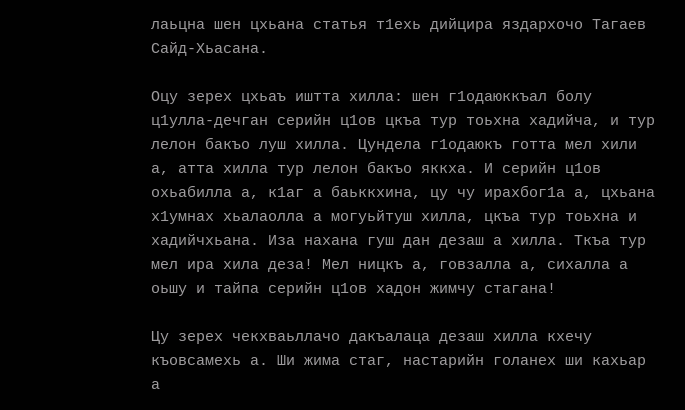лаьцна шен цхьана статья т1ехь дийцира яздархочо Тагаев Сайд-Хьасана.

Оцу зерех цхьаъ иштта хилла: шен г1одаюккъал болу ц1улла-дечган серийн ц1ов цкъа тур тоьхна хадийча, и тур лелон бакъо луш хилла. Цундела г1одаюкъ готта мел хили а, атта хилла тур лелон бакъо яккха. И серийн ц1ов охьабилла а, к1аг а баьккхина, цу чу ирахбог1а а, цхьана х1умнах хьалаолла а могуьйтуш хилла, цкъа тур тоьхна и хадийчхьана. Иза нахана гуш дан дезаш а хилла. Ткъа тур мел ира хила деза! Мел ницкъ а, говзалла а, сихалла а оьшу и тайпа серийн ц1ов хадон жимчу стагана!

Цу зерех чекхваьллачо дакъалаца дезаш хилла кхечу къовсамехь а. Ши жима стаг, настарийн голанех ши кахьар а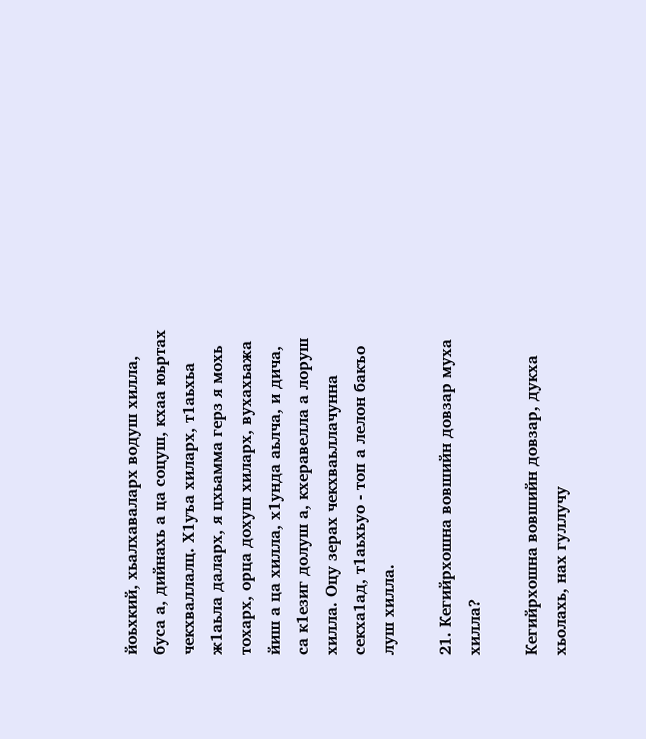йоьхкий, хьалхаваларх водуш хилла, буса а, дийнахь а ца соцуш, кхаа юьртах чекхваллалц. Х1уъа хиларх, т1аьхьа ж1аьла даларх, я цхьамма герз я мохь тохарх, орца дохуш хиларх, вухахьажа йиш а ца хилла, х1унда аьлча, и дича, са к1езиг долуш а, кхеравелла а лоруш хилла. Оцу зерах чекхваьллачунна секха1ад, т1аьхьуо - топ а лелон бакъо луш хилла.

21. Кегийрхошна вовшийн довзар муха хилла?

Кегийрхошна вовшийн довзар, дукха хьолахь, нах гуллучу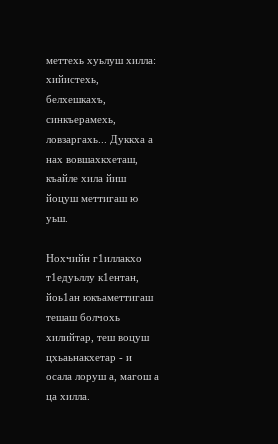меттехь хуьлуш хилла: хийистехь, белхешкахъ, синкъерамехь, ловзаргахь... Дуккха а нах вовшахкхеташ, къайле хила йиш йоцуш меттигаш ю уьш.

Нохчийн г1иллакхо т1едуьллу к1ентан, йоь1ан юкъаметтигаш тешаш болчохь хилийтар, теш воцуш цхьаьнакхетар - и осала лоруш а, магош а ца хилла.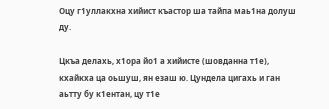Оцу г1уллакхна хийист къастор ша тайпа маь1на долуш ду.

Цкъа делахь, х1ора йо1 а хийисте (шовданна т1е), кхайкха ца оьшуш, ян езаш ю. Цундела цигахь и ган аьтту бу к1ентан, цу т1е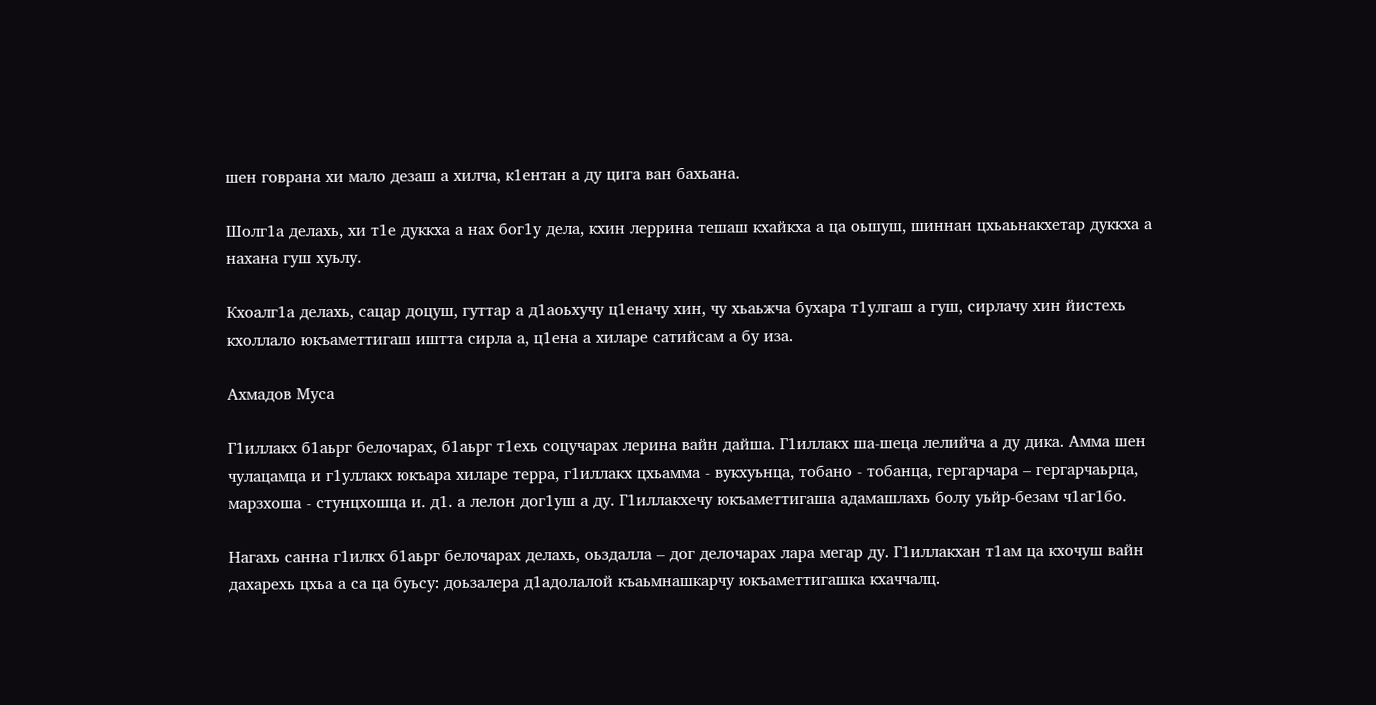шен говрана хи мало дезаш а хилча, к1ентан а ду цига ван бахьана.

Шолг1а делахь, хи т1е дуккха а нах бог1у дела, кхин леррина тешаш кхайкха а ца оьшуш, шиннан цхьаьнакхетар дуккха а нахана гуш хуьлу.

Кхоалг1а делахь, сацар доцуш, гуттар а д1аоьхучу ц1еначу хин, чу хьаьжча бухара т1улгаш а гуш, сирлачу хин йистехь кхоллало юкъаметтигаш иштта сирла а, ц1ена а хиларе сатийсам а бу иза.

Ахмадов Муса

Г1иллакх б1аьрг белочарах, б1аьрг т1ехь соцучарах лерина вайн дайша. Г1иллакх ша-шеца лелийча а ду дика. Амма шен чулацамца и г1уллакх юкъара хиларе терра, г1иллакх цхьамма - вукхуьнца, тобано - тобанца, гергарчара – гергарчаьрца, марзхоша - стунцхошца и. д1. а лелон дог1уш а ду. Г1иллакхечу юкъаметтигаша адамашлахь болу уьйр-безам ч1аг1бо.

Нагахь санна г1илкх б1аьрг белочарах делахь, оьздалла – дог делочарах лара мегар ду. Г1иллакхан т1ам ца кхочуш вайн дахарехь цхьа а са ца буьсу: доьзалера д1адолалой къаьмнашкарчу юкъаметтигашка кхаччалц.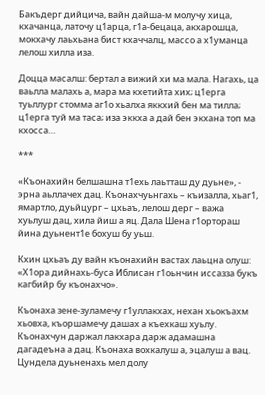Бакъдерг дийцича, вайн дайша-м молучу хица, кхачанца, латочу ц1арца, г1а-бецаца, акхарошца, мокхачу лаьхьана бист кхаччалц, массо а х1уманца лелош хилла иза.

Доцца масалш: бертал а вижий хи ма мала. Нагахь, ца ваьлла малахь а, мара ма кхетийта хих; ц1ерга туьллург стомма аг1о хьалха яккхий бен ма тилла; ц1ерга туй ма таса; иза эккха а дай бен экхана топ ма кхосса…

***

«Къонахийн белшашна т1ехь лаьтташ ду дуьне», - эрна аьллачех дац. Къонахчуьнгахь – къизалла, хьаг1, ямартло, дуьйцург – цхьаъ, лелош дерг – важа хуьлуш дац, хила йиш а яц. Дала Шена г1ортораш йина дуьнент1е бохуш бу уьш.

Кхин цхьаъ ду вайн къонахийн вастах лаьцна олуш: «Х1ора дийнахь-буса Иблисан г1оьнчин иссазза букъ кагбийр бу къонахчо».

Къонаха зене-зуламечу г1уллакхах, нехан хьокъахм хьовха, къоршамечу дашах а къехкаш хуьлу. Къонахчун даржал лакхара дарж адамашна дагадеъна а дац. Къонаха вохкалуш а, эцалуш а вац. Цундела дуьненахь мел долу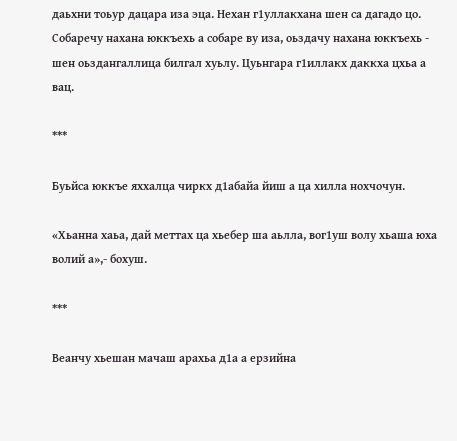даьхни тоьур дацара иза эца. Нехан г1уллакхана шен са дагадо цо. Собаречу нахана юккъехь а собаре ву иза, оьздачу нахана юккъехь - шен оьздангаллица билгал хуьлу. Цуьнгара г1иллакх даккха цхьа а вац.

***

Буьйса юккъе яххалца чиркх д1абайа йиш а ца хилла нохчочун.

«Хьанна хаьа, дай меттах ца хьебер ша аьлла, вог1уш волу хьаша юха волий а»,- бохуш.

***

Веанчу хьешан мачаш арахьа д1а а ерзийна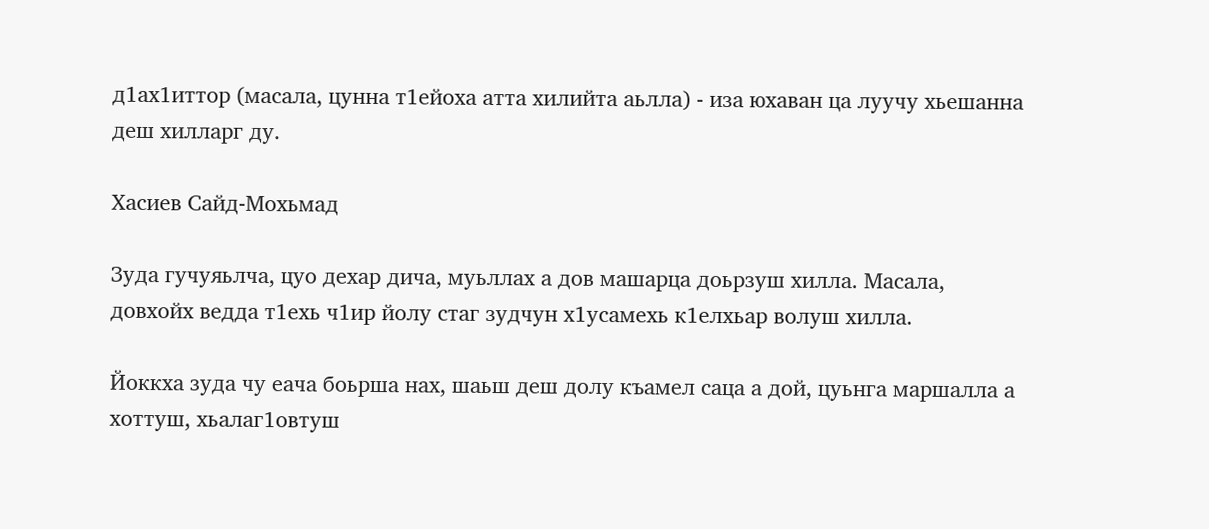д1ах1иттор (масала, цунна т1ейоха атта хилийта аьлла) - иза юхаван ца луучу хьешанна деш хилларг ду.

Хасиев Сайд-Мохьмад

Зуда гучуяьлча, цуо дехар дича, муьллах а дов машарца доьрзуш хилла. Масала, довхойх ведда т1ехь ч1ир йолу стаг зудчун х1усамехь к1елхьар волуш хилла.

Йоккха зуда чу еача боьрша нах, шаьш деш долу къамел саца а дой, цуьнга маршалла а хоттуш, хьалаг1овтуш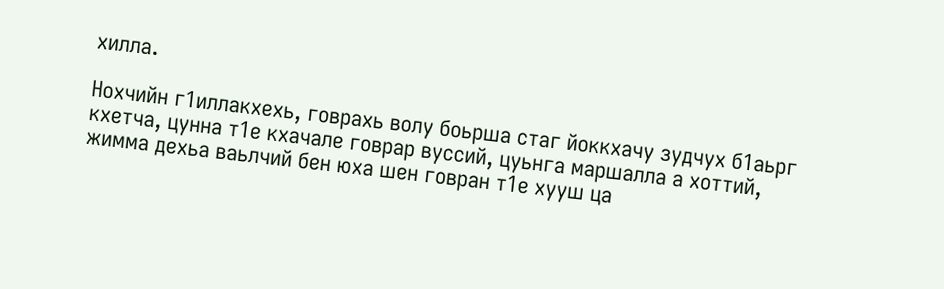хилла.

Нохчийн г1иллакхехь, говрахь волу боьрша стаг йоккхачу зудчух б1аьрг кхетча, цунна т1е кхачале говрар вуссий, цуьнга маршалла а хоттий, жимма дехьа ваьлчий бен юха шен говран т1е хууш ца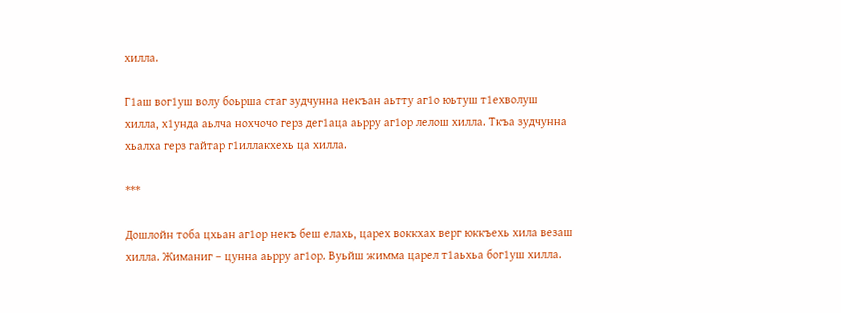хилла.

Г1аш вог1уш волу боьрша стаг зудчунна некъан аьтту аг1о юьтуш т1ехволуш хилла, х1унда аьлча нохчочо герз дег1аца аьрру аг1ор лелош хилла. Ткъа зудчунна хьалха герз гайтар г1иллакхехь ца хилла.

***

Дошлойн тоба цхьан аг1ор некъ беш елахь, царех воккхах верг юккъехь хила везаш хилла. Жиманиг – цунна аьрру аг1ор. Вуьйш жимма царел т1аьхьа бог1уш хилла.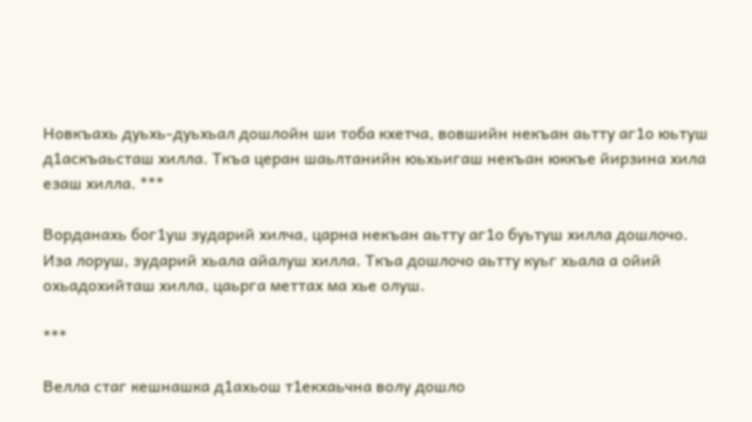Новкъахь дуьхь-дуьхьал дошлойн ши тоба кхетча, вовшийн некъан аьтту аг1о юьтуш д1аскъаьсташ хилла. Ткъа церан шаьлтанийн юьхьигаш некъан юккъе йирзина хила езаш хилла. ***

Ворданахь бог1уш зударий хилча, царна некъан аьтту аг1о буьтуш хилла дошлочо. Иза лоруш, зударий хьала айалуш хилла. Ткъа дошлочо аьтту куьг хьала а ойий охьадохийташ хилла, цаьрга меттах ма хье олуш.

***

Велла стаг кешнашка д1ахьош т1екхаьчна волу дошло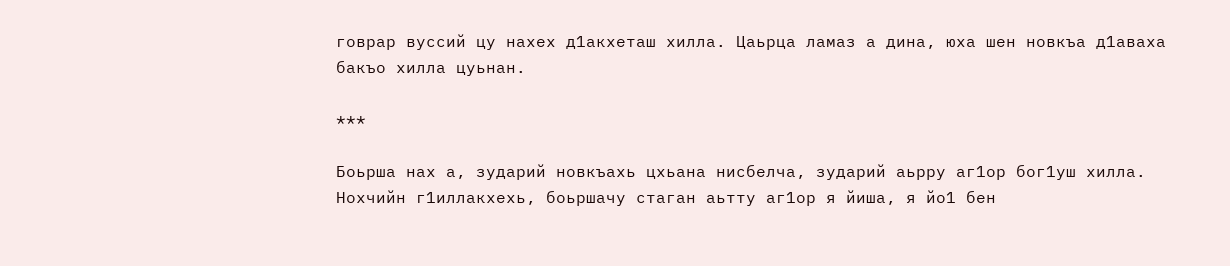говрар вуссий цу нахех д1акхеташ хилла. Цаьрца ламаз а дина, юха шен новкъа д1аваха бакъо хилла цуьнан.

***

Боьрша нах а, зударий новкъахь цхьана нисбелча, зударий аьрру аг1ор бог1уш хилла. Нохчийн г1иллакхехь, боьршачу стаган аьтту аг1ор я йиша, я йо1 бен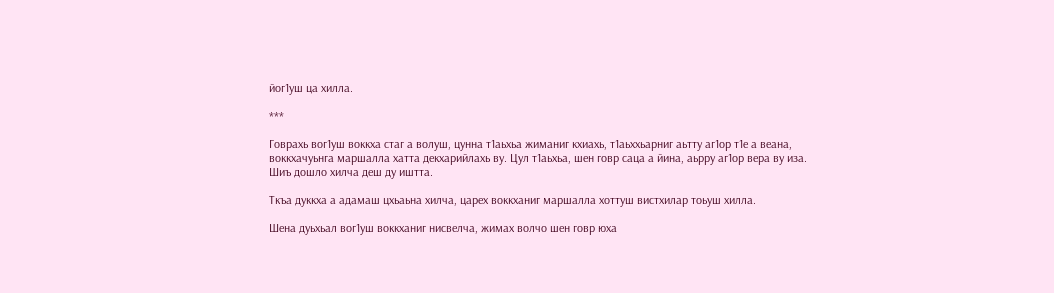йог1уш ца хилла.

***

Говрахь вог1уш воккха стаг а волуш, цунна т1аьхьа жиманиг кхиахь, т1аьххьарниг аьтту аг1ор т1е а веана, воккхачуьнга маршалла хатта декхарийлахь ву. Цул т1аьхьа, шен говр саца а йина, аьрру аг1ор вера ву иза. Шиъ дошло хилча деш ду иштта.

Ткъа дуккха а адамаш цхьаьна хилча, царех воккханиг маршалла хоттуш вистхилар тоьуш хилла.

Шена дуьхьал вог1уш воккханиг нисвелча, жимах волчо шен говр юха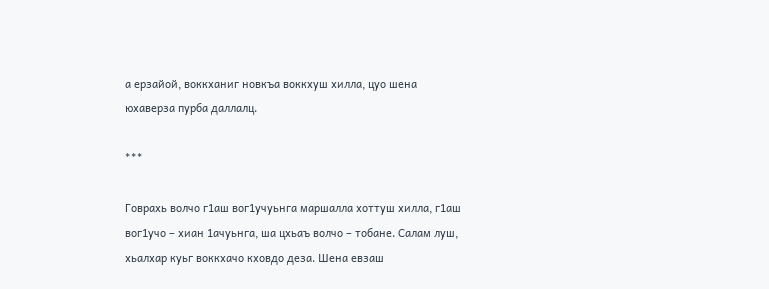а ерзайой, воккханиг новкъа воккхуш хилла, цуо шена юхаверза пурба даллалц.

***

Говрахь волчо г1аш вог1учуьнга маршалла хоттуш хилла, г1аш вог1учо – хиан 1ачуьнга, ша цхьаъ волчо – тобане. Салам луш, хьалхар куьг воккхачо кховдо деза. Шена евзаш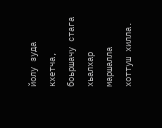йолу зуда кхетча, боьршачу стага хьалхар маршалла хоттуш хилла.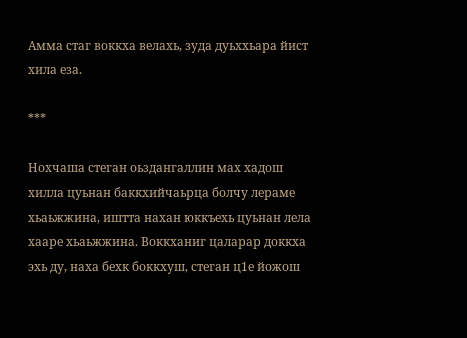Амма стаг воккха велахь, зуда дуьххьара йист хила еза.

***

Нохчаша стеган оьздангаллин мах хадош хилла цуьнан баккхийчаьрца болчу лераме хьаьжжина, иштта нахан юккъехь цуьнан лела хааре хьаьжжина. Воккханиг цаларар доккха эхь ду, наха бехк боккхуш, стеган ц1е йожош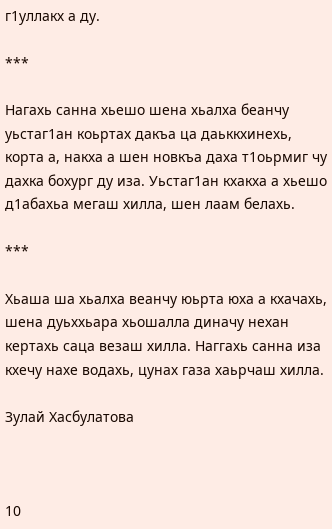г1уллакх а ду.

***

Нагахь санна хьешо шена хьалха беанчу уьстаг1ан коьртах дакъа ца даьккхинехь, корта а, накха а шен новкъа даха т1оьрмиг чу дахка бохург ду иза. Уьстаг1ан кхакха а хьешо д1абахьа мегаш хилла, шен лаам белахь.

***

Хьаша ша хьалха веанчу юьрта юха а кхачахь, шена дуьххьара хьошалла диначу нехан кертахь саца везаш хилла. Наггахь санна иза кхечу нахе водахь, цунах газа хаьрчаш хилла.

Зулай Хасбулатова



10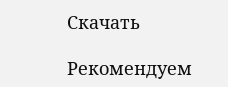Скачать

Рекомендуем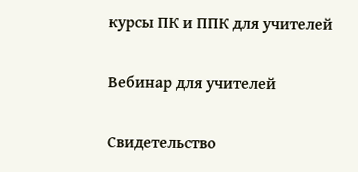курсы ПК и ППК для учителей

Вебинар для учителей

Свидетельство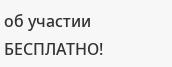об участии БЕСПЛАТНО!